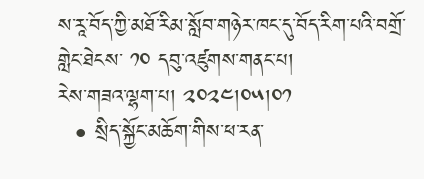ས་རཱ་བོད་ཀྱི་མཐོ་རིམ་སློབ་གཉེར་ཁང་དུ་བོད་རིག་པའི་བགྲོ་གླེང་ཐེངས་ ༡༠ དབུ་འཛུགས་གནང་པ།
རེས་གཟའ་ལྷག་པ། ༢༠༢༤།༠༥།༠༡
  • སྲིད་སྐྱོང་མཆོག་གིས་ཕ་རན་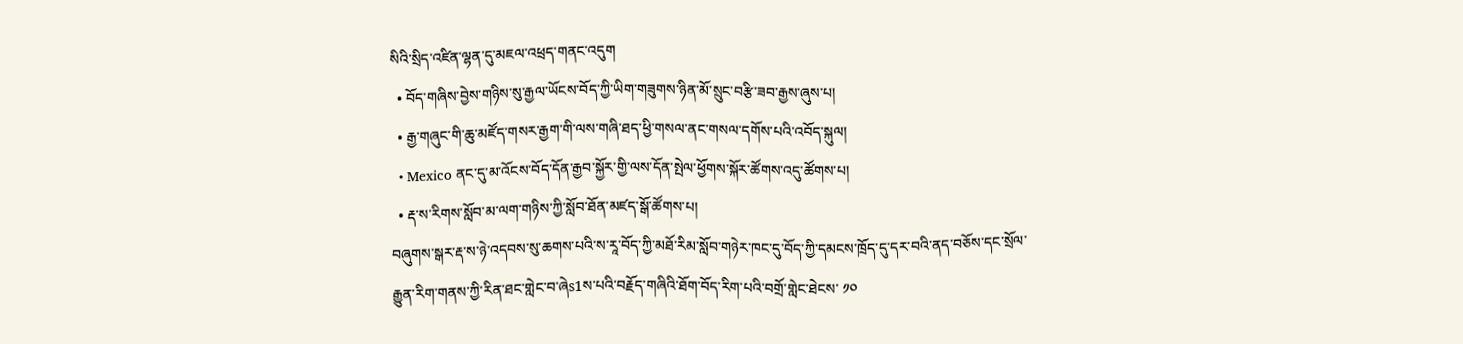སིའི་སྲིད་འཛིན་ལྷན་དུ་མཇལ་འཕྲད་གནང་འདུག
  • བོད་གཞིས་བྱེས་གཉིས་སུ་རྒྱལ་ཡོངས་བོད་ཀྱི་ཡིག་གཟུགས་ཉིན་མོ་སྲུང་བརྩི་ཟབ་རྒྱས་ཞུས་པ།
  • རྒྱ་གཞུང་གི་ཆུ་མཛོད་གསར་རྒྱག་གི་ལས་གཞི་ཐད་ཕྱི་གསལ་ནང་གསལ་དགོས་པའི་འབོད་སྐུལ།
  • Mexico ནང་དུ་མ་འོངས་བོད་དོན་རྒྱབ་སྐྱོར་གྱི་ལས་དོན་སྤེལ་ཕྱོགས་སྐོར་ཚོགས་འདུ་ཚོགས་པ།
  • རྡ་ས་རིགས་སློབ་མ་ལག་གཉིས་ཀྱི་སློབ་ཐོན་མཛད་སྒོ་ཚོགས་པ།
བཞུགས་སྒར་རྡ་ས་ཉེ་འདབས་སུ་ཆགས་པའི་ས་རཱ་བོད་ཀྱི་མཐོ་རིམ་སློབ་གཉེར་ཁང་དུ་བོད་ཀྱི་དམངས་ཁྲོད་དུ་དར་བའི་ནད་བཅོས་དང་སྲོལ་རྒྱུན་རིག་གནས་ཀྱི་རིན་ཐང་གླེང་བ་ཞེs1ས་པའི་བརྗོད་གཞིའི་ཐོག་བོད་རིག་པའི་བགྲོ་གླེང་ཐེངས་ ༡༠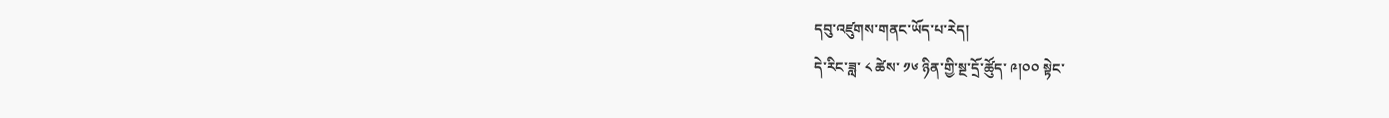དབུ་འཛུགས་གནང་ཡོད་པ་རེད།
དེ་རིང་ཟླ་ ༨ ཚེས་ ༡༦ ཉིན་གྱི་སྔ་དྲོ་ཚོུད་ ༩།༠༠ སྟེང་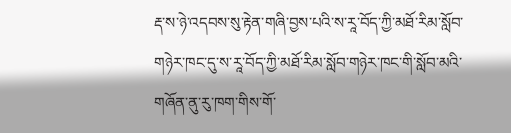རྡ་ས་ཉེ་འདབས་སུ་རྟེན་གཞི་བྱས་པའི་ས་རཱ་བོད་ཀྱི་མཐོ་རིམ་སློབ་གཉེར་ཁང་དུ་ས་རཱ་བོད་ཀྱི་མཐོ་རིམ་སློབ་གཉེར་ཁང་གི་སློབ་མའི་གཞོན་ནུ་རུ་ཁག་གིས་གོ་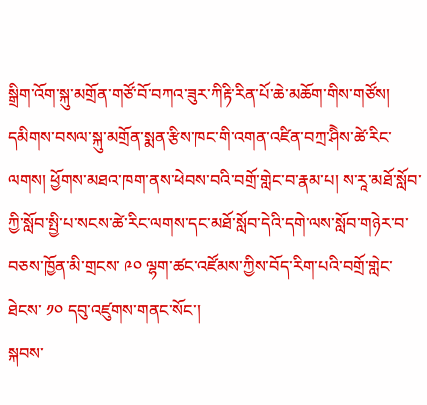སྒྲིག་འོག་སྐུ་མགྲོན་གཙོ་བོ་བཀའ་ཟུར་ཀིརྟི་རིན་པོ་ཆེ་མཆོག་གིས་གཙོས། དམིགས་བསལ་སྐུ་མགྲོན་སྨན་རྩིས་ཁང་གི་འགན་འཛིན་བཀྲ་ཤིེས་ཚེ་རིང་ལགས། ཕྱོགས་མཐའ་ཁག་ནས་ཕེབས་བའི་བགྲོ་གླེང་བ་རྣམ་པ། ས་རཱ་མཐོ་སློབ་ཀྱི་སློབ་སྤྱི་པ་སངས་ཚེ་རིང་ལགས་དང་མཐོ་སློབ་དེའི་དགེ་ལས་སློབ་གཉེར་བ་བཅས་ཁྱོན་མི་གྲངས་ ༩༠ ལྷག་ཚང་འཛོམས་ཀྱིས་བོད་རིག་པའི་བགྲོ་གླེང་ཐེངས་ ༡༠ དབུ་འཛུགས་གནང་སོང་།
སྐབས་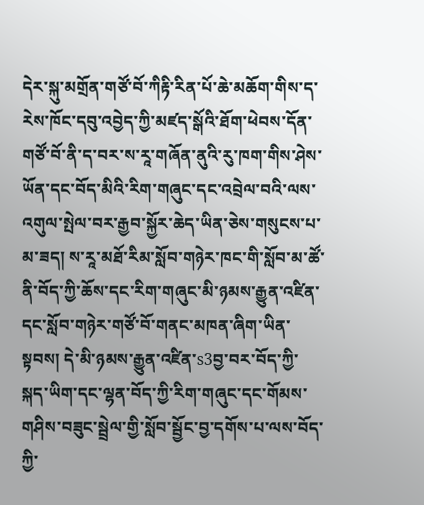དེར་སྐུ་མགྲོན་གཙོ་བོ་ཀིརྟི་རིན་པོ་ཆེ་མཆོག་གིས་ད་རེས་ཁོང་དབུ་འབྱེད་ཀྱི་མཛད་སྒོའི་ཐོག་ཕེབས་དོན་གཙོ་བོ་ནི་ད་བར་ས་རཱ་གཞོན་ནུའི་རུ་ཁག་གིས་ཤེས་ཡོན་དང་བོད་མིའི་རིག་གཞུང་དང་འབྲེལ་བའི་ལས་འགུལ་སྤེལ་བར་རྒྱབ་སྐྱོར་ཆེད་ཡིན་ཅེས་གསུངས་པ་མ་ཟད། ས་རཱ་མཐོ་རིམ་སློབ་གཉེར་ཁང་གི་སློབ་མ་ཚོ་ནི་བོད་ཀྱི་ཆོས་དང་རིག་གཞུང་མི་ཉམས་རྒྱུན་འཛིན་དང་སློབ་གཉེར་གཙོ་བོ་གནང་མཁན་ཞིག་ཡིན་སྟབས། དེ་མི་ཉམས་རྒྱུན་འཛིན་s3བྱ་བར་བོད་ཀྱི་སྐད་ཡིག་དང་ལྷན་བོད་ཀྱི་རིག་གཞུང་དང་གོམས་གཤིས་བཟུང་སྦྲེལ་གྱི་སློབ་སྦྱོང་བྱ་དགོས་པ་ལས་བོད་ཀྱི་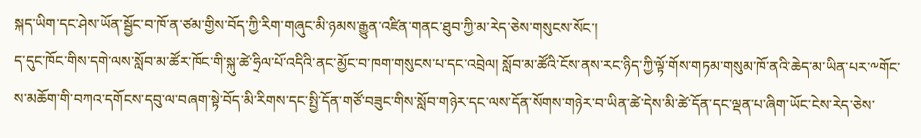སྐད་ཡིག་དང་ཤེས་ཡོན་སྦྱོང་བ་ཁོ་ན་ཙམ་གྱིས་བོད་ཀྱི་རིག་གཞུང་མི་ཉམས་རྒྱུན་འཛིན་གནང་ཐུབ་ཀྱི་མ་རེད་ཅེས་གསུངས་སོང་།
ད་དུང་ཁོང་གིས་དགེ་ལས་སློབ་མ་ཚོར་ཁོང་གི་སྐུ་ཚེ་ཧྲིལ་པོ་འདིའི་ནང་མྱོང་བ་ཁག་གསུངས་པ་དང་འབྲེལ། སློབ་མ་ཚོའི་ངོས་ནས་རང་ཉིད་ཀྱི་ལྟོ་གོས་གཏམ་གསུམ་ཁོ་ནའི་ཆེད་མ་ཡིན་པར་༸གོང་ས་མཆོག་གི་བཀའ་དགོངས་དབུ་ལ་བཞག་སྟེ་བོད་མི་རིགས་དང་སྤྱི་དོན་གཙོ་བཟུང་གིས་སློབ་གཉེར་དང་ལས་དོན་སོགས་གཉེར་བ་ཡིན་ཚེ་དེས་མི་ཚེ་དོན་དང་ལྡན་པ་ཞིག་ཡོང་ངེས་རེད་ཅེས་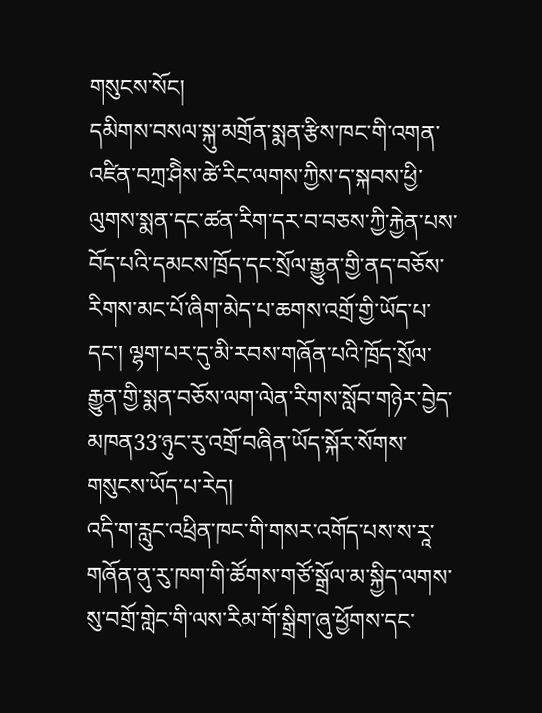གསུངས་སོང།
དམིགས་བསལ་སྐུ་མགྲོན་སྨན་རྩིས་ཁང་གི་འགན་འཛིན་བཀྲ་ཤིེས་ཚེ་རིང་ལགས་ཀྱིས་ད་སྐབས་ཕྱི་ལུགས་སྨན་དང་ཚན་རིག་དར་བ་བཅས་ཀྱི་རྐྱེན་པས་བོད་པའི་དམངས་ཁྲོད་དང་སྲོལ་རྒྱུན་གྱི་ནད་བཅོས་རིགས་མང་པོ་ཞིག་མེད་པ་ཆགས་འགྲོ་གྱི་ཡོད་པ་དང་། ལྷག་པར་དུ་མི་རབས་གཞོན་པའི་ཁྲོད་སྲོལ་རྒྱུན་གྱི་སྨན་བཅོས་ལག་ལེན་རིགས་སློབ་གཉེར་བྱེད་མཁན33་ཉུང་རུ་འགྲོ་བཞིན་ཡོད་སྐོར་སོགས་གསུངས་ཡོད་པ་རེད།
འདི་ག་རླུང་འཕྲིན་ཁང་གི་གསར་འགོད་པས་ས་རཱ་གཞོན་ནུ་རུ་ཁག་གི་ཚོགས་གཙོ་སྒྲོལ་མ་སྐྱིད་ལགས་སུ་བགྲོ་གླེང་གི་ལས་རིམ་གོ་སྒྲིག་ཞུ་ཕྱོགས་དང་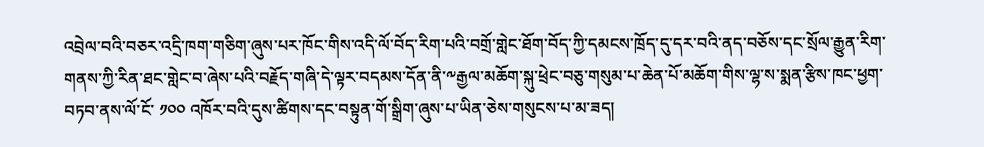འབྲེལ་བའི་བཅར་འདྲི་ཁག་གཅིག་ཞུས་པར་ཁོང་གིས་འདི་ལོ་བོད་རིག་པའི་བགྲོ་གླེང་ཐོག་བོད་ཀྱི་དམངས་ཁྲོད་དུ་དར་བའི་ནད་བཅོས་དང་སྲོལ་རྒྱུན་རིག་གནས་ཀྱི་རིན་ཐང་གླེང་བ་ཞེས་པའི་བརྗོད་གཞི་དེ་ལྟར་བདམས་དོན་ནི་༸རྒྱལ་མཆོག་སྐུ་ཕྲེང་བཅུ་གསུམ་པ་ཆེན་པོ་མཆོག་གིས་ལྷ་ས་སྨན་རྩིས་ཁང་ཕྱག་བཏབ་ནས་ལོ་ངོ་ ༡༠༠ འཁོར་བའི་དུས་ཚིགས་དང་བསྟུན་གོ་སྒྲིག་ཞུས་པ་ཡིན་ཅེས་གསུངས་པ་མ་ཟད།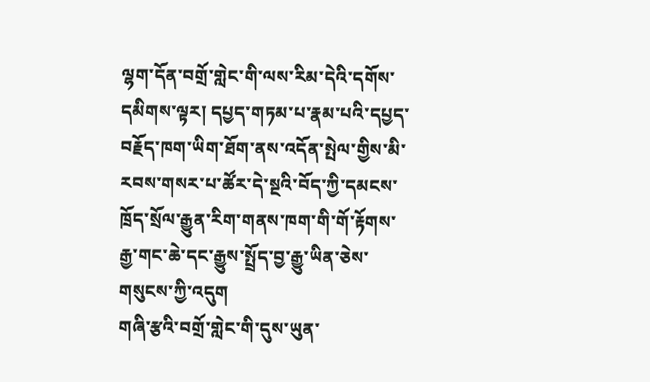ལྷག་དོན་བགྲོ་གླེང་གི་ལས་རིམ་དེའི་དགོས་དམིགས་ལྟར། དཔྱད་གཏམ་པ་རྣམ་པའི་དཔྱད་བརྗོད་ཁག་ཡིག་ཐོག་ནས་འདོན་སྤེལ་གྱིས་མི་རབས་གསར་པ་ཚོར་དེ་སྔའི་བོད་ཀྱི་དམངས་ཁྲོད་སྲོལ་རྒྱུན་རིག་གནས་ཁག་གི་གོ་རྟོགས་རྒྱ་གང་ཆེ་དང་རྒྱུས་སྤྲོད་བྱ་རྒྱུ་ཡིན་ཅེས་གསུངས་ཀྱི་འདུག
གཞི་རྩའི་བགྲོ་གླེང་གི་དུས་ཡུན་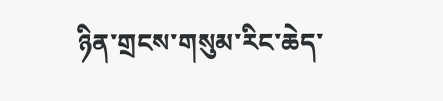ཉིན་གྲངས་གསུམ་རིང་ཆེད་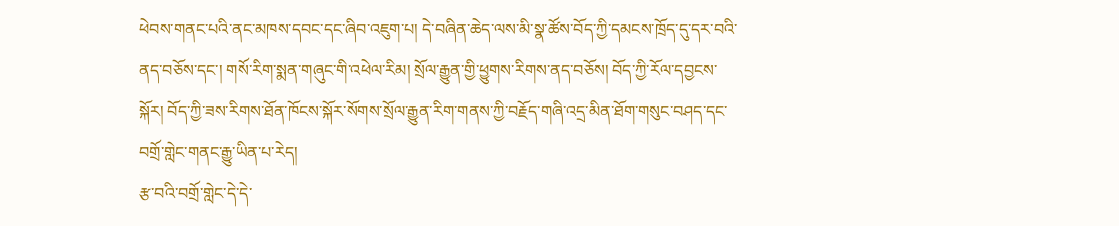ཕེབས་གནང་པའི་ནང་མཁས་དབང་དང་ཞིབ་འཇུག་པ། དེ་བཞིན་ཆེད་ལས་མི་སྣ་ཚོས་བོད་ཀྱི་དམངས་ཁྲོད་དུ་དར་བའི་ནད་བཅོས་དང་། གསོ་རིག་སྨན་གཞུང་གི་འཕེལ་རིམ། སྲོལ་རྒྱུན་གྱི་ཕྱུགས་རིགས་ནད་བཅོས། བོད་ཀྱི་རོལ་དབྱངས་སྐོར། བོད་ཀྱི་ཟས་རིགས་ཐོན་ཁོངས་སྐོར་སོགས་སྲོལ་རྒྱུན་རིག་གནས་ཀྱི་བརྗོད་གཞི་འདྲ་མིན་ཐོག་གསུང་བཤད་དང་བགྲོ་གླེང་གནང་རྒྱུ་ཡིན་པ་རེད།
རྩ་བའི་བགྲོ་གླེང་དེ་དེ་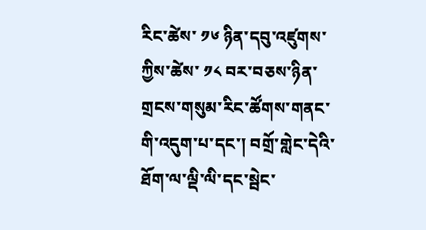རིང་ཚེས་ ༡༦ ཉིན་དབུ་འཛུགས་ཀྱིས་ཚེས་ ༡༨ བར་བཅས་ཉིན་གྲངས་གསུམ་རིང་ཚོགས་གནང་གི་འདུག་པ་དང་། བགྲོ་གླེང་དེའི་ཐོག་ལ་ལྡི་ལི་དང་སྦེང་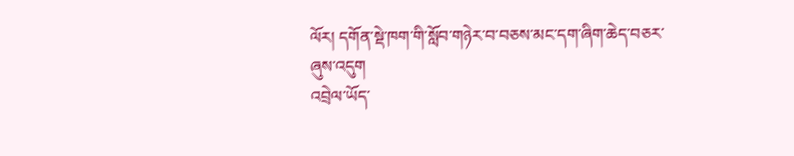ལོར། དགོན་སྡེ་ཁག་གི་སློབ་གཉེར་བ་བཅས་མང་དག་ཞིག་ཆེད་བཅར་ཞུས་འདུག
འབྲེལ་ཡོད་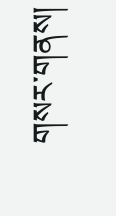གསར་གནས།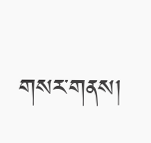གསར་གནས།